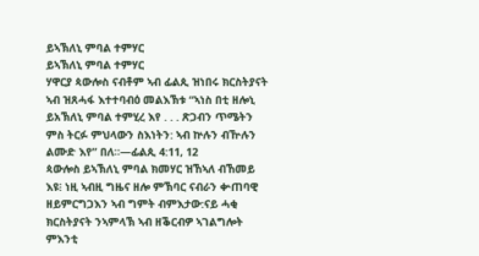ይኣኽለኒ ምባል ተምሃር
ይኣኽለኒ ምባል ተምሃር
ሃዋርያ ጳውሎስ ናብቶም ኣብ ፊልጲ ዝነበሩ ክርስትያናት ኣብ ዝጸሓፋ እተተባብዕ መልእኽቱ “ኣነስ በቲ ዘሎኒ ይአኽለኒ ምባል ተምሂረ እየ . . . ጽጋብን ጥሜትን ምስ ትርፉ ምህላውን ስእነትን: ኣብ ኵሉን ብዅሉን ልሙድ እየ” በለ።—ፊልጲ 4:11, 12
ጳውሎስ ይኣኽለኒ ምባል ክመሃር ዝኸኣለ ብኸመይ እዩ፧ ነዚ ኣብዚ ግዜና ዘሎ ምኽባር ናብራን ቍጠባዊ ዘይምርግጋእን ኣብ ግምት ብምእታው:ናይ ሓቂ ክርስትያናት ንኣምላኽ ኣብ ዘቕርብዎ ኣገልግሎት ምእንቲ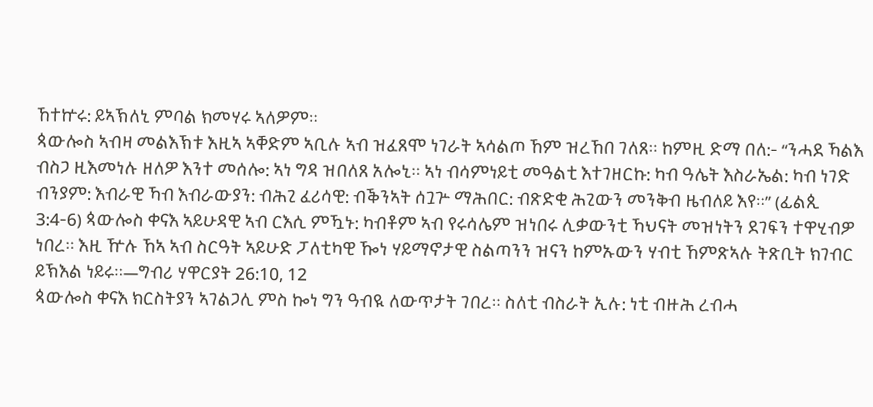ኸተኵሩ: ይኣኽለኒ ምባል ክመሃሩ ኣለዎም።
ጳውሎስ ኣብዛ መልእኽቱ እዚኣ ኣቐድም ኣቢሉ ኣብ ዝፈጸሞ ነገራት ኣሳልጦ ኸም ዝረኸበ ገለጸ። ከምዚ ድማ በለ:- “ንሓደ ኻልእ ብስጋ ዚእመነሉ ዘለዎ እንተ መሰሎ: ኣነ ግዳ ዝበለጸ አሎኒ። ኣነ ብሳምነይቲ መዓልቲ እተገዘርኩ: ካብ ዓሌት እስራኤል: ካብ ነገድ ብንያም: እብራዊ ኻብ እብራውያን: ብሕጊ ፈሪሳዊ: ብቕንኣት ሰጓጕ ማሕበር: ብጽድቂ ሕጊውን መንቅብ ዜብለይ እየ።” (ፊልጲ 3:4-6) ጳውሎስ ቀናእ ኣይሁዳዊ ኣብ ርእሲ ምዃኑ: ካብቶም ኣብ የሩሳሌም ዝነበሩ ሊቃውንቲ ኻህናት መዝነትን ደገፍን ተዋሂብዎ ነበረ። እዚ ዅሉ ኸኣ ኣብ ስርዓት ኣይሁድ ፓለቲካዊ ዀነ ሃይማኖታዊ ስልጣንን ዝናን ከምኡውን ሃብቲ ኸምጽኣሉ ትጽቢት ክገብር ይኽእል ነይሩ።—ግብሪ ሃዋርያት 26:10, 12
ጳውሎስ ቀናእ ክርስትያን ኣገልጋሊ ምስ ኰነ ግን ዓብዪ ለውጥታት ገበረ። ስለቲ ብስራት ኢሉ: ነቲ ብዙሕ ረብሓ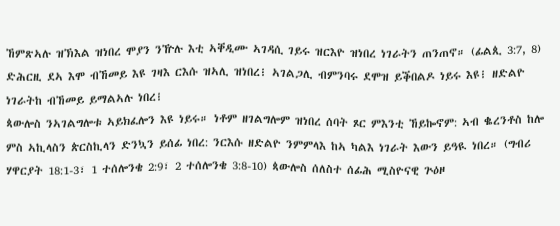ኸምጽኣሉ ዝኽእል ዝነበረ ሞያን ንዅሉ እቲ ኣቐዲሙ ኣገዳሲ ገይሩ ዝርእዮ ዝነበረ ነገራትን ጠንጠኖ። (ፊልጲ 3:7, 8) ድሕርዚ ደኣ እሞ ብኸመይ እዩ ገዛእ ርእሱ ዝኣሊ ዝነበረ፧ ኣገልጋሊ ብምንባሩ ደሞዝ ይቕበልዶ ነይሩ እዩ፧ ዘድልዮ ነገራትከ ብኸመይ ይማልኣሉ ነበረ፧
ጳውሎስ ንኣገልግሎቱ ኣይክፈሎን እዩ ነይሩ። ነቶም ዘገልግሎም ዝነበረ ሰባት ጾር ምእንቲ ኸይኰኖም: ኣብ ቈረንቶስ ከሎ ምስ ኣኪላስን ጵርስኪላን ድንኳን ይሰፊ ነበረ: ንርእሱ ዘድልዮ ንምምላእ ከኣ ካልእ ነገራት እውን ይዓዪ ነበረ። (ግብሪ ሃዋርያት 18:1-3፣ 1 ተሰሎንቄ 2:9፣ 2 ተሰሎንቄ 3:8-10) ጳውሎስ ሰለስተ ሰፊሕ ሚስዮናዊ ጕዕዞ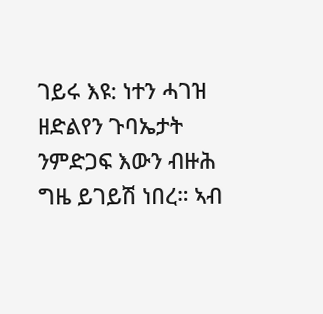ገይሩ እዩ: ነተን ሓገዝ ዘድልየን ጉባኤታት ንምድጋፍ እውን ብዙሕ ግዜ ይገይሽ ነበረ። ኣብ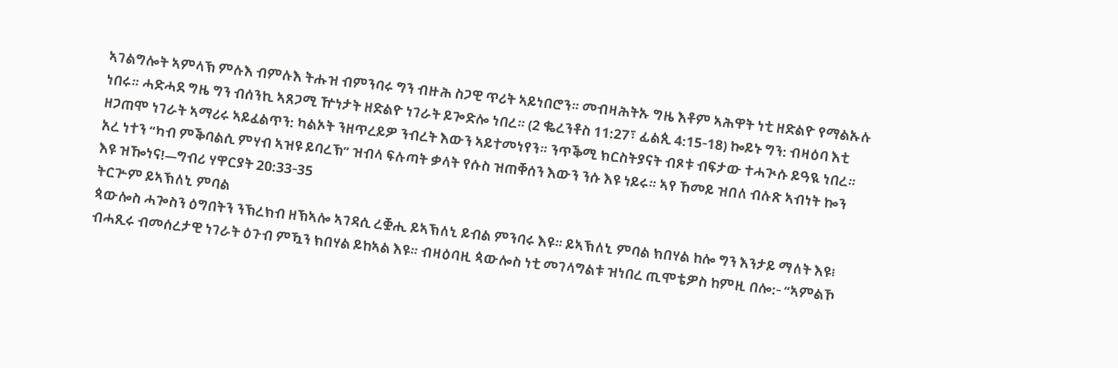ኣገልግሎት ኣምላኽ ምሉእ ብምሉእ ትሑዝ ብምንባሩ ግን ብዙሕ ስጋዊ ጥሪት ኣይነበሮን። መብዛሕትኡ ግዜ እቶም ኣሕዋት ነቲ ዘድልዮ የማልኡሉ ነበሩ። ሓድሓደ ግዜ ግን ብሰንኪ ኣጸጋሚ ዅነታት ዘድልዮ ነገራት ይጐድሎ ነበረ። (2 ቈረንቶስ 11:27፣ ፊልጲ 4:15-18) ኰይኑ ግን: ብዛዕባ እቲ ዘጋጠሞ ነገራት ኣማሪሩ ኣይፈልጥን: ካልኦት ንዘጥረይዎ ንብረት እውን ኣይተመነየን። ንጥቕሚ ክርስትያናት ብጾቱ ብፍታው ተሓጒሱ ይዓዪ ነበረ። አረ ነተን “ካብ ምቕባልሲ ምሃብ ኣዝዩ ይባረኽ” ዝብላ ፍሉጣት ቃላት የሱስ ዝጠቐሰን እውን ንሱ እዩ ነይሩ። ኣየ ኸመይ ዝበለ ብሉጽ ኣብነት ኰን እዩ ዝዀነና!—ግብሪ ሃዋርያት 20:33-35
ትርጕም ይኣኽለኒ ምባል
ጳውሎስ ሓጐስን ዕግበትን ንኽረክብ ዘኽኣሎ ኣገዳሲ ረቛሒ ይኣኽለኒ ይብል ምንባሩ እዩ። ይኣኽለኒ ምባል ክበሃል ከሎ ግን እንታይ ማለት እዩ፧ ብሓጺሩ ብመሰረታዊ ነገራት ዕጉብ ምዃን ክበሃል ይከኣል እዩ። ብዛዕባዚ ጳውሎስ ነቲ መገላግልቱ ዝነበረ ጢሞቴዎስ ከምዚ በሎ:- “ኣምልኾ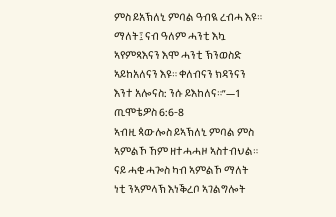ምስ ይአኽለኒ ምባል ዓብዪ ረብሓ እዩ። ማለት፤ ናብ ዓለም ሓንቲ እኳ ኣየምጻእናን እሞ ሓንቲ ኽንወስድ ኣይከአለናን እዩ። ቀለብናን ክዳንናን እንተ አሎናስ: ንሱ ይእከለና።”—1 ጢሞቴዎስ 6:6-8
ኣብዚ ጳውሎስ ይኣኽለኒ ምባል ምስ ኣምልኾ ኸም ዘተሓሓዞ ኣስተብህል። ናይ ሓቂ ሓጐስ ካብ ኣምልኾ ማለት ነቲ ንኣምላኽ እነቕረቦ ኣገልግሎት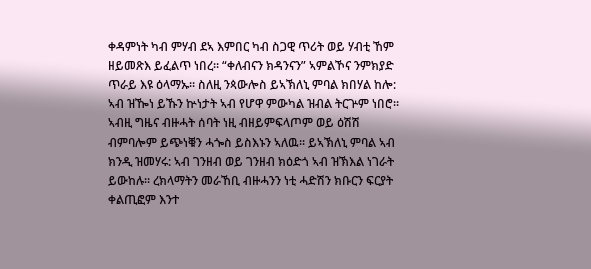ቀዳምነት ካብ ምሃብ ደኣ እምበር ካብ ስጋዊ ጥሪት ወይ ሃብቲ ኸም ዘይመጽእ ይፈልጥ ነበረ። “ቀለብናን ክዳንናን” ኣምልኾና ንምክያድ ጥራይ እዩ ዕላማኡ። ስለዚ ንጳውሎስ ይኣኽለኒ ምባል ክበሃል ከሎ: ኣብ ዝዀነ ይኹን ኵነታት ኣብ የሆዋ ምውካል ዝብል ትርጕም ነበሮ።
ኣብዚ ግዜና ብዙሓት ሰባት ነዚ ብዘይምፍላጦም ወይ ዕሽሽ ብምባሎም ይጭነቑን ሓጐስ ይስእኑን ኣለዉ። ይኣኽለኒ ምባል ኣብ ክንዲ ዝመሃሩ: ኣብ ገንዘብ ወይ ገንዘብ ክዕድጎ ኣብ ዝኽእል ነገራት ይውከሉ። ረክላማትን መራኸቢ ብዙሓንን ነቲ ሓድሽን ክቡርን ፍርያት ቀልጢፎም እንተ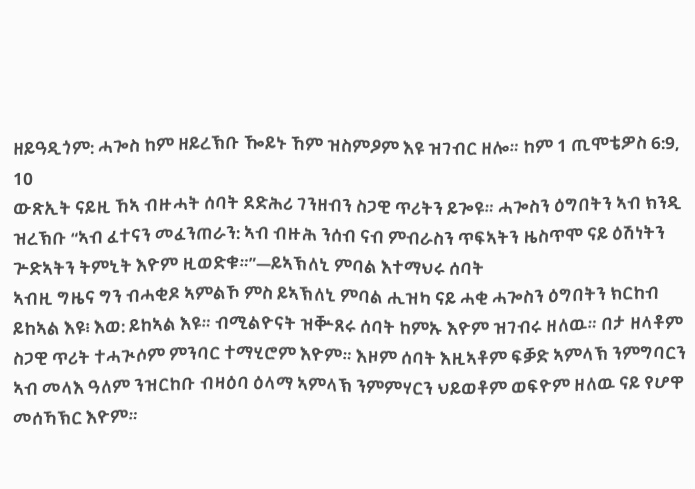ዘይዓዲጎም: ሓጐስ ከም ዘይረኽቡ ዀይኑ ኸም ዝስምዖም እዩ ዝገብር ዘሎ። ከም 1 ጢሞቴዎስ 6:9, 10
ውጽኢት ናይዚ ኸኣ ብዙሓት ሰባት ደድሕሪ ገንዘብን ስጋዊ ጥሪትን ይጐዩ። ሓጐስን ዕግበትን ኣብ ክንዲ ዝረኽቡ “ኣብ ፈተናን መፈንጠራን: ኣብ ብዙሕ ንሰብ ናብ ምብራስን ጥፍኣትን ዜስጥሞ ናይ ዕሽነትን ጕድኣትን ትምኒት እዮም ዚወድቁ።”—ይኣኽለኒ ምባል እተማህሩ ሰባት
ኣብዚ ግዜና ግን ብሓቂዶ ኣምልኾ ምስ ይኣኽለኒ ምባል ሒዝካ ናይ ሓቂ ሓጐስን ዕግበትን ክርከብ ይከኣል እዩ፧ እወ: ይከኣል እዩ። ብሚልዮናት ዝቝጸሩ ሰባት ከምኡ እዮም ዝገብሩ ዘለዉ። በታ ዘላቶም ስጋዊ ጥሪት ተሓጒሶም ምንባር ተማሂሮም እዮም። እዞም ሰባት እዚኣቶም ፍቓድ ኣምላኽ ንምግባርን ኣብ መላእ ዓለም ንዝርከቡ ብዛዕባ ዕላማ ኣምላኽ ንምምሃርን ህይወቶም ወፍዮም ዘለዉ ናይ የሆዋ መሰኻኽር እዮም።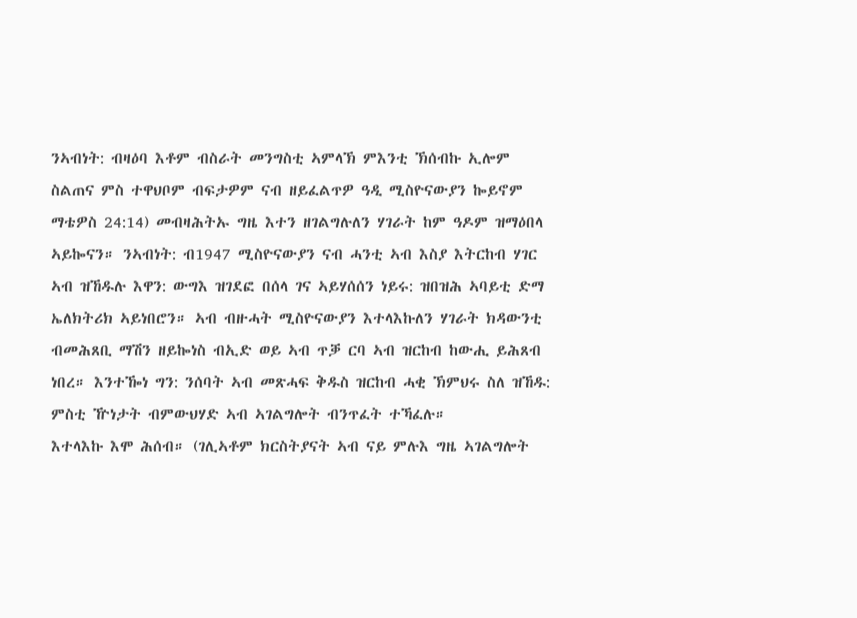ንኣብነት: ብዛዕባ እቶም ብስራት መንግስቲ ኣምላኽ ምእንቲ ኽሰብኩ ኢሎም ስልጠና ምስ ተዋህቦም ብፍታዎም ናብ ዘይፈልጥዎ ዓዲ ሚስዮናውያን ኰይኖም ማቴዎስ 24:14) መብዛሕትኡ ግዜ እተን ዘገልግሉለን ሃገራት ከም ዓዶም ዝማዕበላ ኣይኰናን። ንኣብነት: ብ1947 ሚስዮናውያን ናብ ሓንቲ ኣብ እስያ እትርከብ ሃገር ኣብ ዝኸዱሉ እዋን: ውግእ ዝገደፎ በሰላ ገና ኣይሃሰሰን ነይሩ: ዝበዝሕ ኣባይቲ ድማ ኤለክትሪክ ኣይነበሮን። ኣብ ብዙሓት ሚስዮናውያን እተላእኩለን ሃገራት ክዳውንቲ ብመሕጸቢ ማሽን ዘይኰነስ ብኢድ ወይ ኣብ ጥቓ ርባ ኣብ ዝርከብ ከውሒ ይሕጸብ ነበረ። እንተዀነ ግን: ንሰባት ኣብ መጽሓፍ ቅዱስ ዝርከብ ሓቂ ኽምህሩ ስለ ዝኸዱ: ምስቲ ዅነታት ብምውህሃድ ኣብ ኣገልግሎት ብንጥፈት ተኻፈሉ።
እተላእኩ እሞ ሕሰብ። (ገሊኣቶም ክርስትያናት ኣብ ናይ ምሉእ ግዜ ኣገልግሎት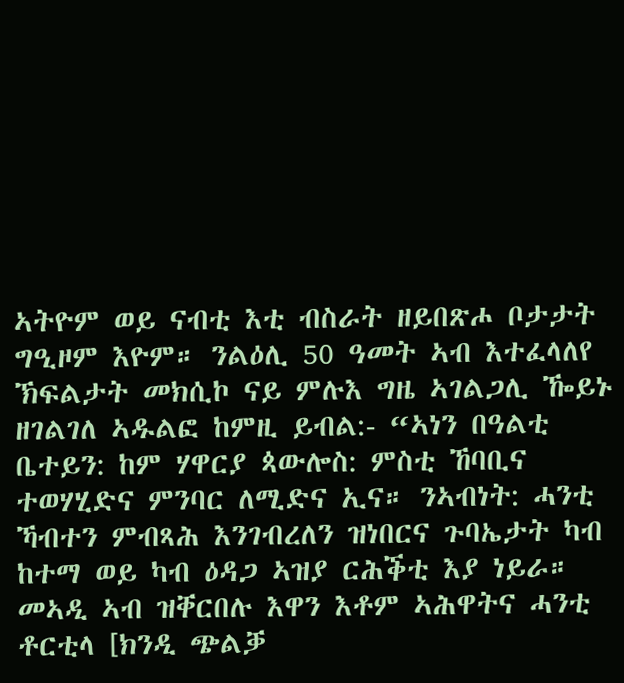ኣትዮም ወይ ናብቲ እቲ ብስራት ዘይበጽሖ ቦታታት ግዒዞም እዮም። ንልዕሊ 50 ዓመት ኣብ እተፈላለየ ኽፍልታት መክሲኮ ናይ ምሉእ ግዜ ኣገልጋሊ ዀይኑ ዘገልገለ ኣዱልፎ ከምዚ ይብል:- “ኣነን በዓልቲ ቤተይን: ከም ሃዋርያ ጳውሎስ: ምስቲ ኸባቢና ተወሃሂድና ምንባር ለሚድና ኢና። ንኣብነት: ሓንቲ ኻብተን ምብጻሕ እንገብረለን ዝነበርና ጉባኤታት ካብ ከተማ ወይ ካብ ዕዳጋ ኣዝያ ርሕቕቲ እያ ነይራ። መኣዲ ኣብ ዝቐርበሉ እዋን እቶም ኣሕዋትና ሓንቲ ቶርቲላ [ክንዲ ጭልቓ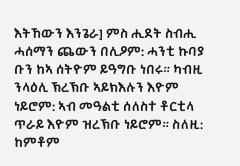እትኸውን እንጌራ] ምስ ሒደት ስብሒ ሓሰማን ጨውን በሊዖም: ሓንቲ ኩባያ ቡን ከኣ ሰትዮም ይዓግቡ ነበሩ። ካብዚ ንላዕሊ ኽረኽቡ ኣይክእሉን እዮም ነይሮም: ኣብ መዓልቲ ሰለስተ ቶርቲላ ጥራይ እዮም ዝረኽቡ ነይሮም። ስለዚ: ከምቶም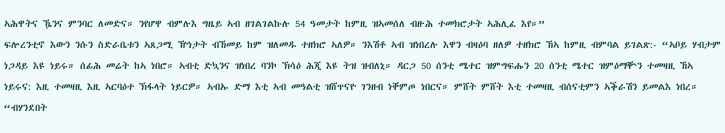ኣሕዋትና ዄንና ምንባር ለመድና። ንየሆዋ ብምሉእ ግዜይ ኣብ ዘገልገልኩሉ 54 ዓመታት ከምዚ ዝኣመሰለ ብዙሕ ተመክሮታት ኣሕሊፈ እየ።”
ፍሎረንቲኖ እውን ንሱን ስድራቤቱን ኣጸጋሚ ዅነታት ብኸመይ ከም ዝለመዱ ተዘክሮ ኣለዎ። ንእሽቶ ኣብ ዝነበረሉ እዋን ብዛዕባ ዘለዎ ተዘክሮ ኸኣ ከምዚ ብምባል ይገልጽ:- “ኣቦይ ሃብታም ነጋዳይ እዩ ነይሩ። ሰፊሕ መሬት ከኣ ነበሮ። ኣብቲ ድኳንና ዝነበረ ባንኮ ኽሳዕ ሕጂ እዩ ትዝ ዝብለኒ። ዳርጋ 50 ሰንቲ ሜተር ዝምግፍሑን 20 ሰንቲ ሜተር ዝምዕማቝን ተመዛዚ ኸኣ ነይሩና: እዚ ተመዛዚ እዚ ኣርባዕተ ኽፋላት ነይርዎ። ኣብኡ ድማ እቲ ኣብ መዓልቲ ዝሸጥናዮ ገንዘብ ነቐምጦ ነበርና። ምሸት ምሸት እቲ ተመዛዚ ብሰናቲምን ኣቕራሽን ይመልእ ነበረ።
“ብሃንደበት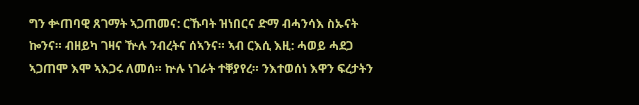ግን ቍጠባዊ ጸገማት ኣጋጠመና: ርኹባት ዝነበርና ድማ ብሓንሳእ ስኡናት ኰንና። ብዘይካ ገዛና ዅሉ ንብረትና ሰኣንና። ኣብ ርእሲ እዚ: ሓወይ ሓደጋ ኣጋጠሞ እሞ ኣእጋሩ ለመሰ። ኵሉ ነገራት ተቐያየረ። ንእተወሰነ እዋን ፍረታትን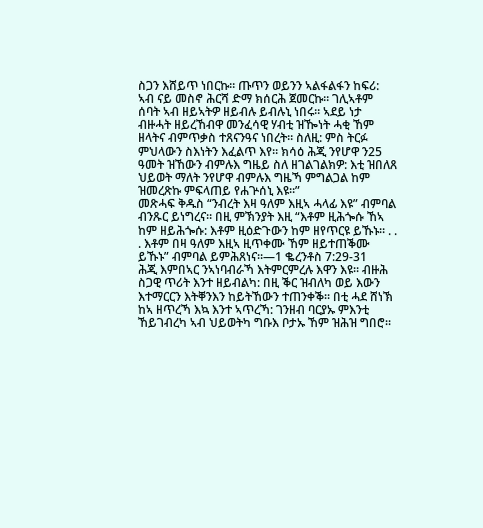ስጋን እሸይጥ ነበርኩ። ጡጥን ወይንን ኣልፋልፋን ከፍሪ: ኣብ ናይ መስኖ ሕርሻ ድማ ክሰርሕ ጀመርኩ። ገሊኣቶም ሰባት ኣብ ዘይኣትዎ ዘይብሉ ይብሉኒ ነበሩ። ኣደይ ነታ ብዙሓት ዘይረኸብዋ መንፈሳዊ ሃብቲ ዝዀነት ሓቂ ኸም ዘላትና ብምጥቃስ ተጸናንዓና ነበረት። ስለዚ: ምስ ትርፉ ምህላውን ስእነትን እፈልጥ እየ። ክሳዕ ሕጂ ንየሆዋ ን25 ዓመት ዝኸውን ብምሉእ ግዜይ ስለ ዘገልገልክዎ: እቲ ዝበለጸ ህይወት ማለት ንየሆዋ ብምሉእ ግዜኻ ምግልጋል ከም ዝመረጽኩ ምፍላጠይ የሐጕሰኒ እዩ።”
መጽሓፍ ቅዱስ “ንብረት እዛ ዓለም እዚኣ ሓላፊ እዩ” ብምባል ብንጹር ይነግረና። በዚ ምኽንያት እዚ “እቶም ዚሕጐሱ ኸኣ ከም ዘይሕጐሱ: እቶም ዚዕድጉውን ከም ዘየጥርዩ ይኹኑ። . . . እቶም በዛ ዓለም እዚኣ ዚጥቀሙ ኸም ዘይተጠቕሙ ይኹኑ” ብምባል ይምሕጸነና።—1 ቈረንቶስ 7:29-31
ሕጂ እምበኣር ንኣነባብራኻ እትምርምረሉ እዋን እዩ። ብዙሕ ስጋዊ ጥሪት እንተ ዘይብልካ: በዚ ቕር ዝብለካ ወይ እውን እተማርርን እትቐንእን ከይትኸውን ተጠንቀቕ። በቲ ሓደ ሸነኽ ከኣ ዘጥረኻ እኳ እንተ ኣጥረኻ: ገንዘብ ባርያኡ ምእንቲ ኸይገብረካ ኣብ ህይወትካ ግቡእ ቦታኡ ኸም ዝሕዝ ግበሮ።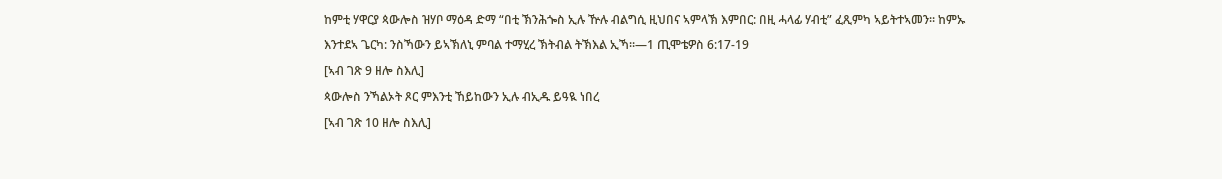ከምቲ ሃዋርያ ጳውሎስ ዝሃቦ ማዕዳ ድማ “በቲ ኽንሕጐስ ኢሉ ዅሉ ብልግሲ ዚህበና ኣምላኽ እምበር: በዚ ሓላፊ ሃብቲ” ፈጺምካ ኣይትተኣመን። ከምኡ እንተደኣ ጌርካ: ንስኻውን ይኣኽለኒ ምባል ተማሂረ ኽትብል ትኽእል ኢኻ።—1 ጢሞቴዎስ 6:17-19
[ኣብ ገጽ 9 ዘሎ ስእሊ]
ጳውሎስ ንኻልኦት ጾር ምእንቲ ኸይከውን ኢሉ ብኢዱ ይዓዪ ነበረ
[ኣብ ገጽ 10 ዘሎ ስእሊ]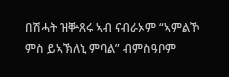በሽሓት ዝቝጸሩ ኣብ ናብራኦም “ኣምልኾ ምስ ይኣኽለኒ ምባል” ብምስዓቦም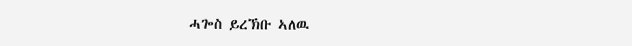ሓጐስ ይረኽቡ ኣለዉ